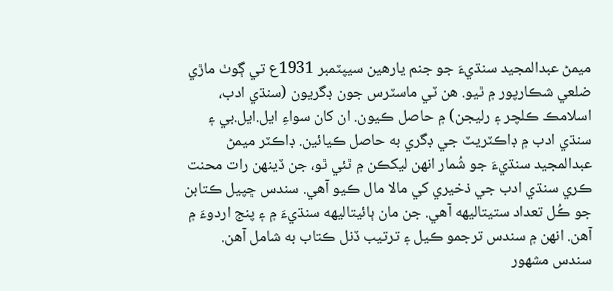ميمڻ عبدالمجيد سنڌيءَ جو جنم يارھين سيپٽمبر 1931ع تي ڳوٺ ماڙي ضلعي شڪارپور ۾ ٿيو. ھن ٽي ماسٽرس جون ڊگريون (سنڌي ادب، اسلامڪ ڪلچر ۽ رليجن) ۾ حاصل ڪيون. ان کان سواءِ ايل.ايل.بي ۽ سنڌي ادب ۾ ڊاڪٽريٽ جي ڊگري به حاصل ڪيائين. ڊاڪٽر ميمڻ عبدالمجيد سنڌيءَ جو شُمار انھن ليکڪن ۾ ٿئي ٿو، جن ڏينھن رات محنت ڪري سنڌي ادب جي ذخيري کي مالا مال ڪيو آھي. سندس ڇپيل ڪتابن جو ڪُل تعداد ستيتاليهه آھي. جن مان ٻائيتاليهه سنڌيءَ ۾ ۽ پنج اردوءَ ۾ آھن. انھن ۾ سندس ترجمو ڪيل ۽ ترتيب ڏنل ڪتاب به شامل آھن. سندس مشھور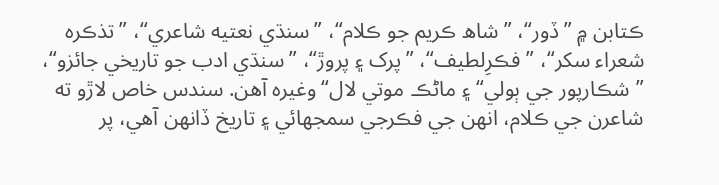ڪتابن ۾ ”ڏور“، ”شاھ ڪريم جو ڪلام“، ”سنڌي نعتيه شاعري“، ”تذڪره شعراء سکر“، ”فڪرِلطيف“، ”پرک ۽ پروڙ“، ”سنڌي ادب جو تاريخي جائزو“، ”شڪارپور جي ٻولي“ ۽ ماڻڪ موتي لال“ وغيره آھن. سندس خاص لاڙو ته شاعرن جي ڪلام، انھن جي فڪرجي سمجھائي ۽ تاريخ ڏانھن آھي، پر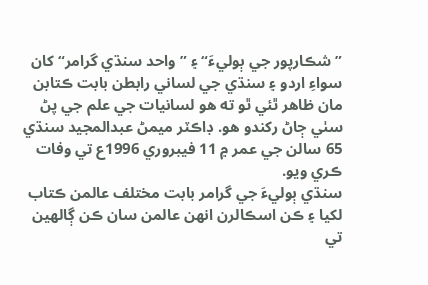”شڪارپور جي ٻوليءَ“ ۽ ”واحد سنڌي گرامر“ کان سواءِ اردو ۽ سنڌي جي لساني رابطن بابت ڪتابن مان ظاھر ٿئي ٿو ته ھو لسانيات جي علم جي پڻ سٺي ڄاڻ رکندو ھو. ڊاڪٽر ميمڻ عبدالمجيد سنڌي 65 سالن جي عمر ۾ 11 فيبروري 1996ع تي وفات ڪري ويو.
سنڌي ٻوليءَ جي گرامر بابت مختلف عالمن ڪتاب لکيا ۽ ڪن اسڪالرن انهن عالمن سان ڪن ڳالهين تي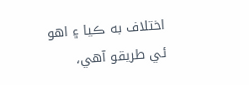اختلاف به ڪيا ۽ اهو ئي طريقو آهي،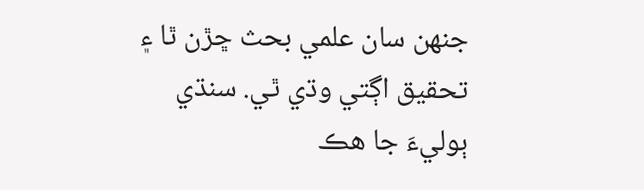جنهن سان علمي بحث ڇڙن ٿا ۽ تحقيق اڳتي وڌي ٿي. سنڌي ٻوليءَ جا هڪ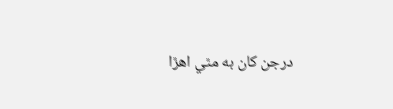درجن کان به مٿي اهڙا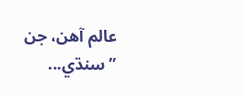عالم آهن، جن ”سنڌي...